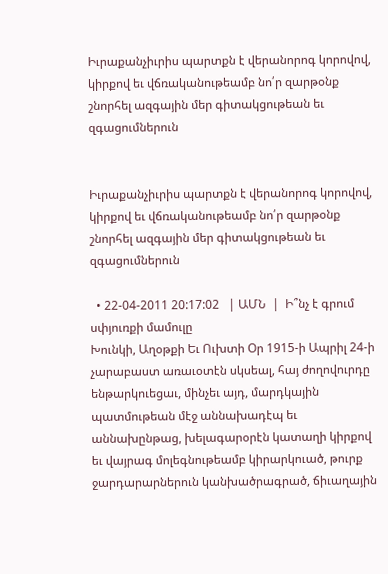Իւրաքանչիւրիս պարտքն է վերանորոգ կորովով, կիրքով եւ վճռականութեամբ նո՛ր զարթօնք շնորհել ազգային մեր գիտակցութեան եւ զգացումներուն


Իւրաքանչիւրիս պարտքն է վերանորոգ կորովով, կիրքով եւ վճռականութեամբ նո՛ր զարթօնք շնորհել ազգային մեր գիտակցութեան եւ զգացումներուն

  • 22-04-2011 20:17:02   | ԱՄՆ  |  Ի՞նչ է գրում սփյուռքի մամուլը
Խունկի, Աղօթքի Եւ Ուխտի Օր 1915-ի Ապրիլ 24-ի չարաբաստ առաւօտէն սկսեալ, հայ ժողովուրդը ենթարկուեցաւ, մինչեւ այդ, մարդկային պատմութեան մէջ աննախադէպ եւ աննախընթաց, խելագարօրէն կատաղի կիրքով եւ վայրագ մոլեգնութեամբ կիրարկուած, թուրք ջարդարարներուն կանխածրագրած, ճիւաղային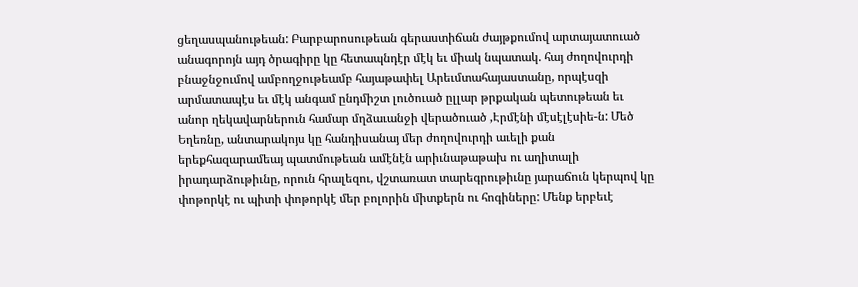ցեղասպանութեան: Բարբարոսութեան գերաստիճան ժայթքումով արտայատուած անագորոյն այդ ծրագիրը կը հետապնդէր մէկ եւ միակ նպատակ. հայ ժողովուրդի բնաջնջումով ամբողջութեամբ հայաթափել Արեւմտահայաստանը, որպէսզի արմատապէս եւ մէկ անգամ ընդմիշտ լուծուած ըլլար թրքական պետութեան եւ անոր ղեկավարներուն համար մղձաւանջի վերածուած ,Էրմէնի մէսէլէսիե-ն: Մեծ Եղեռնը, անտարակոյս կը հանդիսանայ մեր ժողովուրդի աւելի քան երեքհազարամեայ պատմութեան ամէնէն արիւնաթաթախ ու աղիտալի իրադարձութիւնը, որուն հրալեզու, վշտառատ տարեգրութիւնը յարաճուն կերպով կը փոթորկէ ու պիտի փոթորկէ մեր բոլորին միտքերն ու հոգիները: Մենք երբեւէ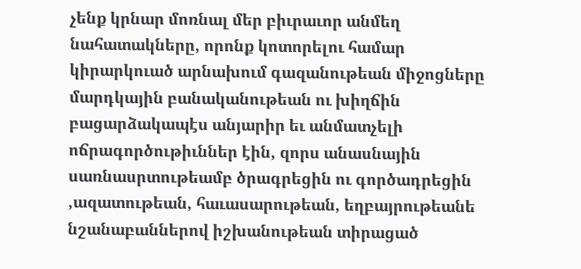չենք կրնար մոռնալ մեր բիւրաւոր անմեղ նահատակները, որոնք կոտորելու համար կիրարկուած արնախում գազանութեան միջոցները մարդկային բանականութեան ու խիղճին բացարձակապէս անյարիր եւ անմատչելի ոճրագործութիւններ էին, զորս անասնային սառնասրտութեամբ ծրագրեցին ու գործադրեցին ,ազատութեան, հաւասարութեան, եղբայրութեանե նշանաբաններով իշխանութեան տիրացած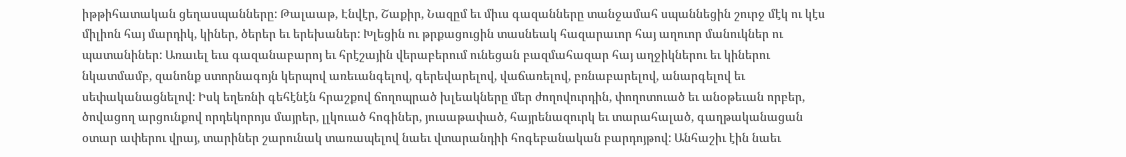իթթիհատական ցեղասպանները: Թալաաթ, Էնվէր, Շաքիր, Նազըմ եւ միւս գազանները տանջամահ սպաննեցին շուրջ մէկ ու կէս միլիոն հայ մարդիկ, կիներ, ծերեր եւ երեխաներ: Խլեցին ու թրքացուցին տասնեակ հազարաւոր հայ աղուոր մանուկներ ու պատանիներ: Առաւել եւս գազանաբարոյ եւ հրէշային վերաբերում ունեցան բազմահազար հայ աղջիկներու եւ կիներու նկատմամբ, զանոնք ստորնագոյն կերպով առեւանգելով, գերեվարելով, վաճառելով, բռնաբարելով, անարգելով եւ սեփականացնելով: Իսկ եղեռնի գեհէնէն հրաշքով ճողոպրած խլեակները մեր ժողովուրդին, փողոտուած եւ անօթեւան որբեր, ծովացող արցունքով որդեկորոյս մայրեր, լլկուած հոգիներ, յուսաթափած, հայրենազուրկ եւ տարահալած, գաղթականացան օտար ափերու վրայ, տարիներ շարունակ տառապելով նաեւ վտարանդիի հոգեբանական բարդոյթով: Անհաշիւ էին նաեւ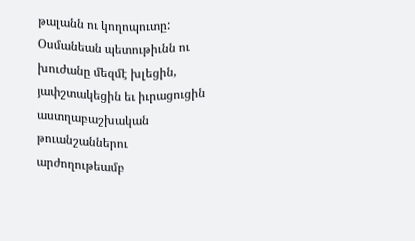թալանն ու կողոպուտը: Օսմանեան պետութիւնն ու խուժանը մեզմէ խլեցին, յափշտակեցին եւ իւրացուցին աստղաբաշխական թուանշաններու արժողութեամբ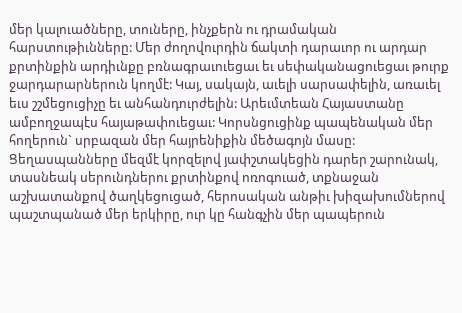մեր կալուածները, տուները, ինչքերն ու դրամական հարստութիւնները: Մեր ժողովուրդին ճակտի դարաւոր ու արդար քրտինքին արդիւնքը բռնագրաւուեցաւ եւ սեփականացուեցաւ թուրք ջարդարարներուն կողմէ: Կայ, սակայն, աւելի սարսափելին, առաւել եւս շշմեցուցիչը եւ անհանդուրժելին: Արեւմտեան Հայաստանը ամբողջապէս հայաթափուեցաւ: Կորսնցուցինք պապենական մեր հողերուն` սրբազան մեր հայրենիքին մեծագոյն մասը: Ցեղասպանները մեզմէ կորզելով յափշտակեցին դարեր շարունակ, տասնեակ սերունդներու քրտինքով ոռոգուած, տքնաջան աշխատանքով ծաղկեցուցած, հերոսական անթիւ խիզախումներով պաշտպանած մեր երկիրը, ուր կը հանգչին մեր պապերուն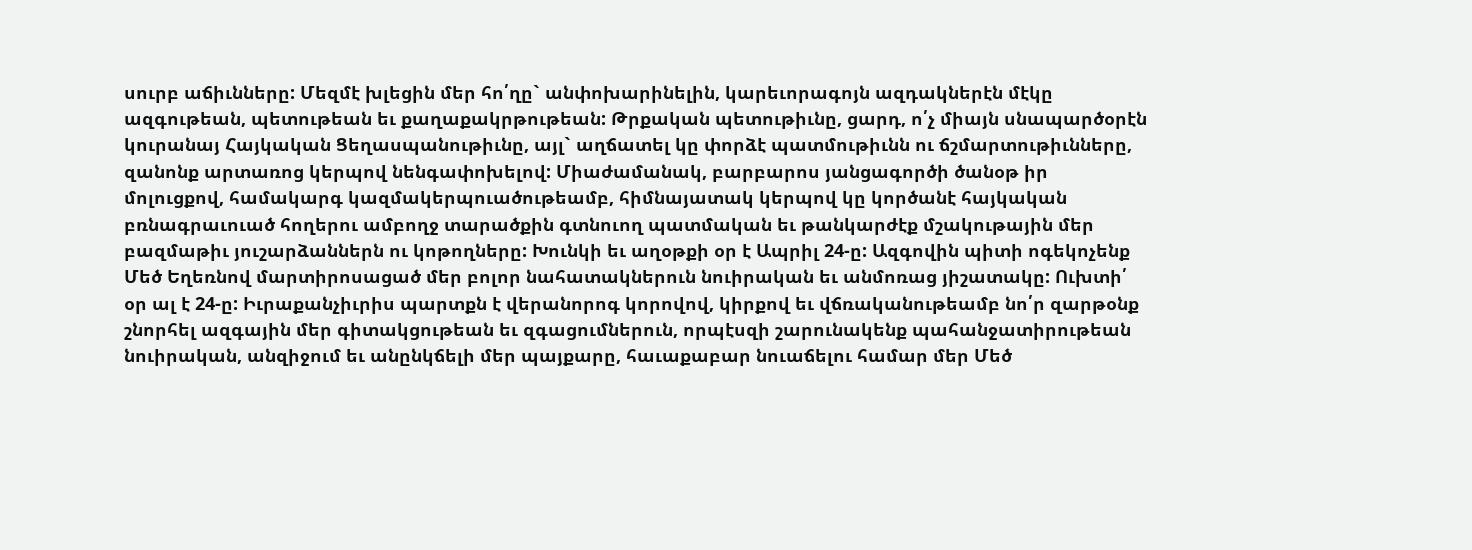սուրբ աճիւնները: Մեզմէ խլեցին մեր հո՛ղը` անփոխարինելին, կարեւորագոյն ազդակներէն մէկը ազգութեան, պետութեան եւ քաղաքակրթութեան: Թրքական պետութիւնը, ցարդ, ո՛չ միայն սնապարծօրէն կուրանայ Հայկական Ցեղասպանութիւնը, այլ` աղճատել կը փորձէ պատմութիւնն ու ճշմարտութիւնները, զանոնք արտառոց կերպով նենգափոխելով: Միաժամանակ, բարբարոս յանցագործի ծանօթ իր մոլուցքով, համակարգ կազմակերպուածութեամբ, հիմնայատակ կերպով կը կործանէ հայկական բռնագրաւուած հողերու ամբողջ տարածքին գտնուող պատմական եւ թանկարժէք մշակութային մեր բազմաթիւ յուշարձաններն ու կոթողները: Խունկի եւ աղօթքի օր է Ապրիլ 24-ը: Ազգովին պիտի ոգեկոչենք Մեծ Եղեռնով մարտիրոսացած մեր բոլոր նահատակներուն նուիրական եւ անմոռաց յիշատակը: Ուխտի՛ օր ալ է 24-ը: Իւրաքանչիւրիս պարտքն է վերանորոգ կորովով, կիրքով եւ վճռականութեամբ նո՛ր զարթօնք շնորհել ազգային մեր գիտակցութեան եւ զգացումներուն, որպէսզի շարունակենք պահանջատիրութեան նուիրական, անզիջում եւ անընկճելի մեր պայքարը, հաւաքաբար նուաճելու համար մեր Մեծ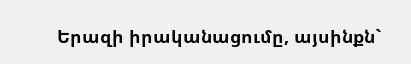Երազի իրականացումը, այսինքն`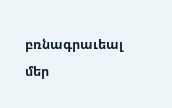բռնագրաւեալ մեր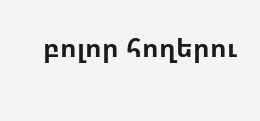բոլոր հողերու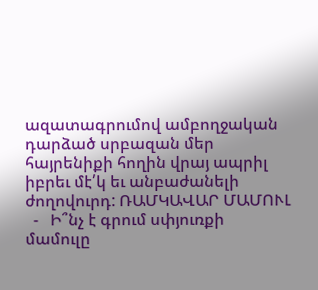ազատագրումով ամբողջական դարձած սրբազան մեր հայրենիքի հողին վրայ ապրիլ իբրեւ մէ՛կ եւ անբաժանելի ժողովուրդ: ՌԱՄԿԱՎԱՐ ՄԱՄՈՒԼ
  -   Ի՞նչ է գրում սփյուռքի մամուլը